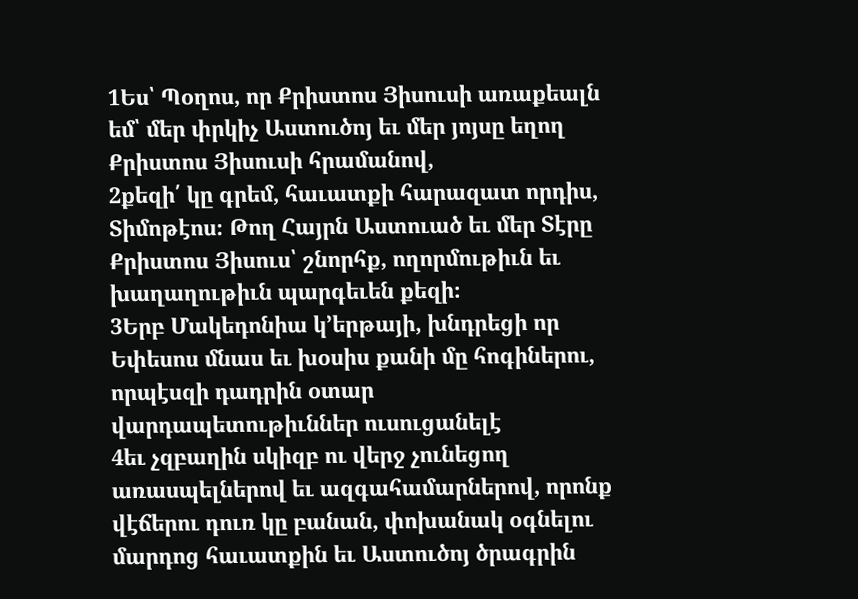1Ես՝ Պօղոս, որ Քրիստոս Յիսուսի առաքեալն եմ՝ մեր փրկիչ Աստուծոյ եւ մեր յոյսը եղող Քրիստոս Յիսուսի հրամանով,
2քեզի՛ կը գրեմ, հաւատքի հարազատ որդիս, Տիմոթէոս։ Թող Հայրն Աստուած եւ մեր Տէրը Քրիստոս Յիսուս՝ շնորհք, ողորմութիւն եւ խաղաղութիւն պարգեւեն քեզի։
3Երբ Մակեդոնիա կ՚երթայի, խնդրեցի որ Եփեսոս մնաս եւ խօսիս քանի մը հոգիներու, որպէսզի դադրին օտար վարդապետութիւններ ուսուցանելէ
4եւ չզբաղին սկիզբ ու վերջ չունեցող առասպելներով եւ ազգահամարներով, որոնք վէճերու դուռ կը բանան, փոխանակ օգնելու մարդոց հաւատքին եւ Աստուծոյ ծրագրին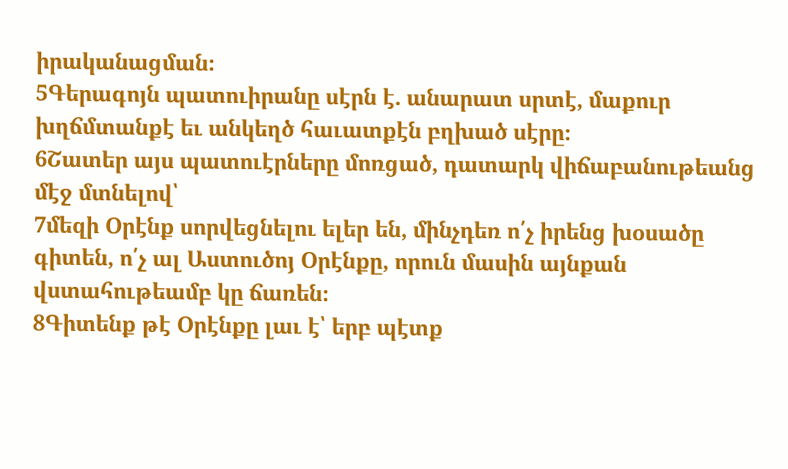իրականացման։
5Գերագոյն պատուիրանը սէրն է. անարատ սրտէ, մաքուր խղճմտանքէ եւ անկեղծ հաւատքէն բղխած սէրը։
6Շատեր այս պատուէրները մոռցած, դատարկ վիճաբանութեանց մէջ մտնելով՝
7մեզի Օրէնք սորվեցնելու ելեր են, մինչդեռ ո՛չ իրենց խօսածը գիտեն, ո՛չ ալ Աստուծոյ Օրէնքը, որուն մասին այնքան վստահութեամբ կը ճառեն։
8Գիտենք թէ Օրէնքը լաւ է՝ երբ պէտք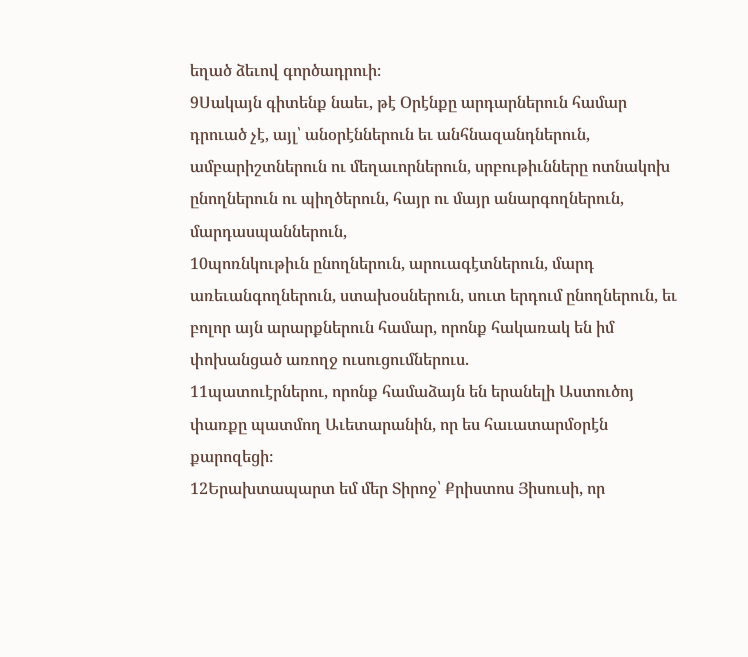եղած ձեւով գործադրուի։
9Սակայն գիտենք նաեւ, թէ Օրէնքը արդարներուն համար դրուած չէ, այլ՝ անօրէններուն եւ անհնազանդներուն, ամբարիշտներուն ու մեղաւորներուն, սրբութիւնները ոտնակոխ ընողներուն ու պիղծերուն, հայր ու մայր անարգողներուն, մարդասպաններուն,
10պոռնկութիւն ընողներուն, արուագէտներուն, մարդ առեւանգողներուն, ստախօսներուն, սուտ երդում ընողներուն, եւ բոլոր այն արարքներուն համար, որոնք հակառակ են իմ փոխանցած առողջ ուսուցումներուս.
11պատուէրներու, որոնք համաձայն են երանելի Աստուծոյ փառքը պատմող Աւետարանին, որ ես հաւատարմօրէն քարոզեցի։
12Երախտապարտ եմ մեր Տիրոջ՝ Քրիստոս Յիսուսի, որ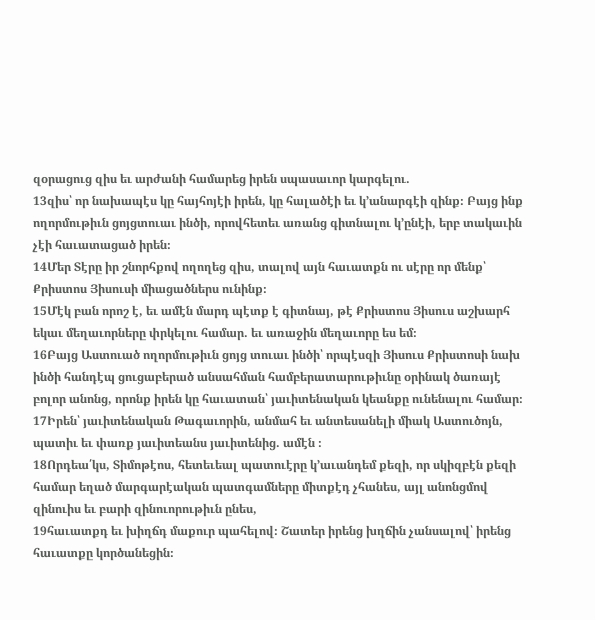զօրացուց զիս եւ արժանի համարեց իրեն սպասաւոր կարգելու.
13զիս՝ որ նախապէս կը հայհոյէի իրեն, կը հալածէի եւ կ՚անարգէի զինք։ Բայց ինք ողորմութիւն ցոյցտուաւ ինծի, որովհետեւ առանց գիտնալու կ՚ընէի, երբ տակաւին չէի հաւատացած իրեն։
14Մեր Տէրը իր շնորհքով ողողեց զիս, տալով այն հաւատքն ու սէրը որ մենք՝ Քրիստոս Յիսուսի միացածներս ունինք։
15Մէկ բան որոշ է, եւ ամէն մարդ պէտք է գիտնայ, թէ Քրիստոս Յիսուս աշխարհ եկաւ մեղաւորները փրկելու համար. եւ առաջին մեղաւորը ես եմ։
16Բայց Աստուած ողորմութիւն ցոյց տուաւ ինծի՝ որպէսզի Յիսուս Քրիստոսի նախ ինծի հանդէպ ցուցաբերած անսահման համբերատարութիւնը օրինակ ծառայէ բոլոր անոնց, որոնք իրեն կը հաւատան՝ յաւիտենական կեանքը ունենալու համար։
17Իրեն՝ յաւիտենական Թագաւորին, անմահ եւ անտեսանելի միակ Աստուծոյն, պատիւ եւ փառք յաւիտեանս յաւիտենից. ամէն ։
18Որդեա՛կս, Տիմոթէոս, հետեւեալ պատուէրը կ՚աւանդեմ քեզի, որ սկիզբէն քեզի համար եղած մարգարէական պատգամները միտքէդ չհանես, այլ անոնցմով զինուիս եւ բարի զինուորութիւն ընես,
19հաւատքդ եւ խիղճդ մաքուր պահելով։ Շատեր իրենց խղճին չանսալով՝ իրենց հաւատքը կործանեցին։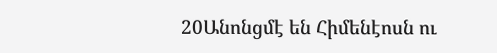20Անոնցմէ են Հիմենէոսն ու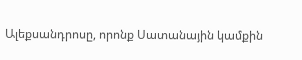Ալեքսանդրոսը, որոնք Սատանային կամքին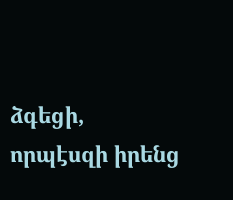ձգեցի, որպէսզի իրենց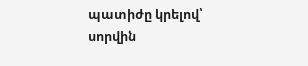պատիժը կրելով՝ սորվին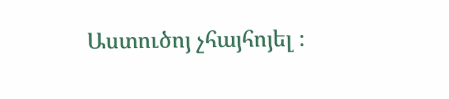Աստուծոյ չհայհոյել ։